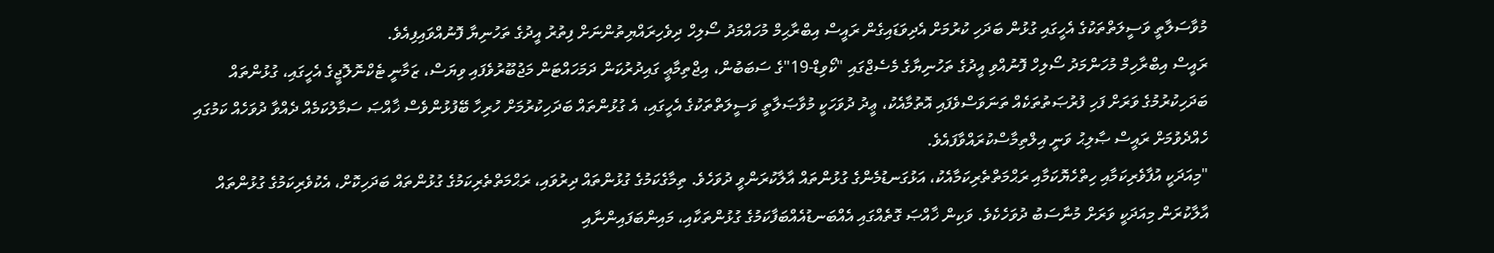މުވާސަލާތީ ވަސީލަތްތަކުގެ އެހީގައި ގުޅުން ބަދަހި ކުރުމަށް އެދިވަޑައިގެން ރައީސް އިބްރާޙިމް މުހައްމަދު ސޯލިހް ދިވެހިރައްޔިތުންނަށް ފިތުރު އީދުގެ ތަހުނިޔާ ފޮނުއްވައިފިއެވެ.
ރައީސް އިބްރާހިމް މުހަންމަދު ސޯލިހް ފޮނުއްވި އީދުގެ ތަހުނިޔާގެ މެސެޖްގައި "ކޯވިޑް-19"ގެ ސަބަބުން، އިޖްތިމާޢީ ގައިދުރުކަން ދަމަހައްޓަން މަޖުބޫރުވެފައި ވިޔަސް، ޒަމާނީ ޓެކްނޮލޮޖީގެ އެހީގައި، ގުޅުންތައް ބަދަހިކުރުމުގެ ވަރަށް ފަހި ފުރުޞަތުތަކެއް ތަނަވަސްވެފައި އޮތުމާއެކު، ޢީދު ދުވަހަކީ މުވާޞަލާތީ ވަސީލަތްތަކުގެ އެހީގައި، އެ ގުޅުންތައް ބަދަހިކުރުމަށް ހުރިހާ ބޭފުޅުންވެސް ޚާއްޞަ ސަމާލުކަމެއް ދެއްވާ ދުވަހެއް ކަމުގައި ހެއްދެވުމަށް ރައީސް ޞާލިޙު ވަނީ އިލްތިމާސްކުރައްވާފައެވެ.
"މިއަދަކީ އުފާވެރިކަމާއި ހިތްހެޔޮކަމާއި ރަޙްމަތްތެރިކަމާއެކު، އަޅުގަނޑުމެންގެ ގުޅުންތައް އާލާކުރަންވީ ދުވަހެވެ. ތިމާގެކަމުގެ ގުޅުންތައް ދިރުވައި، ރަޙްމަތްތެރިކަމުގެ ގުޅުންތައް ބަދަހިކޮށް، އެކުވެރިކަމުގެ ގުޅުންތައް އާލާކުރަން މިއަދަކީ ވަރަށް މުނާސަބު ދުވަހެކެވެ. ވަކިން ޚާއްޞަ ގޮތެއްގައި އެއްބަނޑުއެއްބަފާކަމުގެ ގުޅުންތަކާއި، މައިންބަފައިންނާއި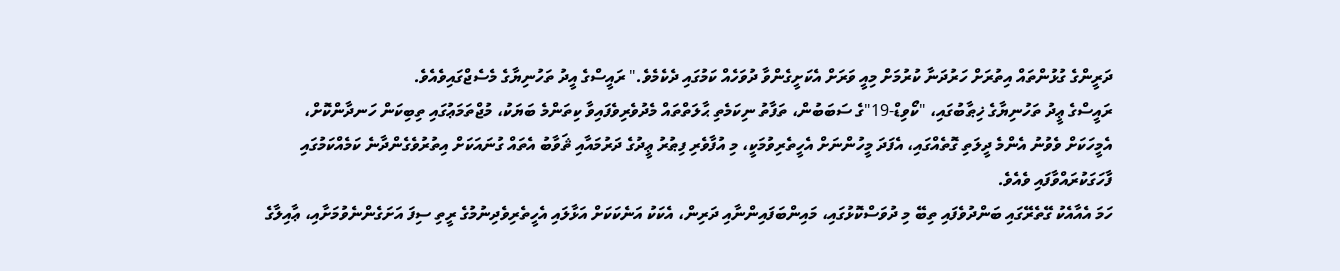ދަރީންގެ ގުޅުންތައް އިތުރަށް ހަރުދަނާ ކުރުމަށް މިއީ ވަރަށް އެކަށީގެންވާ ދުވަހެއް ކަމުގައި ދެކެމެވެ." ރައީސްގެ އީދު ތަހުނިޔާގެ މެސެޖްގައިވެއެވެ.
ރައީސްގެ ޢީދު ތަހުނިޔާގެ ޚިޠާބުގައި، "ކޯވިޑް-19"ގެ ސަބަބުން، ތަފާތު ނިކަމެތި ޙާލަތްތައް މެދުވެރިވެފައިވާ ކިތަންމެ ބަޔަކު، މުޖްތަމަޢުގައި ތިބިކަން ހަނދާންކޮށް، އެމީހަކަށް ވެވުނު އެންމެ ދީލަތި ގޮތެއްގައި، އެފަދަ މީހުންނަށް އެހީތެރިވުމަކީ، މި އުފާވެރި ފިޠުރު ޢީދުގެ ދަރުމައާއި ޘަވާބު އެތައް ގުނައަކަށް އިތުރުވެގެންދާނެ ކަމެއްކަމުގައި ފާހަގަކުރައްވާފައި ވެއެވެ.
ހަމަ އެއާއެކު ގޭތެރޭގައި ބަންދުވެފައި ތިބޭ މި ދުވަސްކޮޅުގައި، މައިންބަފައިންނާއި ދަރިން، އެކަކު އަނެކަކަށް އަޅާލައި އެހީތެރިވެދިނުމުގެ ރީތި ސިފަ އަށަގެންނެވުމަށާއި، ޢާއިލާގެ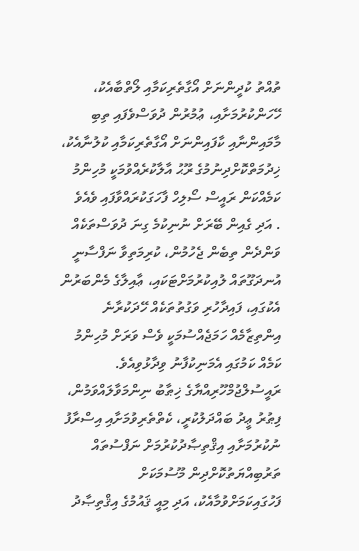ތުއްތު ކުދީންނަށް އޯގާތެރިކަމާއި ލޯތްބާއެކު، ހޭހަންކުރުމަށާއި، ޢުމުރުން ދުވަސްވެފައި ތިބި މާމައިންނާއި ކާފައިންނަށް އޯގާތެރިކަމާއި ކުލުނާއެކު، ޚިދުމަތްކޮށްދިނުމުގެ ރޫޙު އާލާކުރެއްވުމަކީ މުހިންމު ކަމެއްކަން ރައީސް ސޯލިހް ފާހަގަކުރައްވާފައި ވެއެވެ
. އަދި ގެއިން ބޭރަށް ނުނިކުމެ ގިނަ ދުވަސްތަކެއް ވަންދެން ތިބެން ޖެހުމުން، ކުރިމަތިވާ ނަފްސާނީ އުނދަގޫތައް ލުއިކުރުމަށްޓަކައި، ޢާއިލާގެ މެންބަރުން އެކުގައި، ފައިދާހުރި ވަގުތުތަކެއް ހޭދަކުރާނެ އިންތިޒާމެއް ހަމަޖެއްސުމަކީ ވެސް ވަރަށް މުހިންމު ކަމެއް ކަމުގައި އެމަނިކުފާނު ވިދާޅުވިއެވެ.
ރައީސުލްޖުމްހޫރިއްޔާގެ ޚިޠާބު ނިންމަވާލައްވަމުން، ފިޠުރު ޢީދު ބައްދަލުކުރީ، ކެތްތެރިވުމަށާއި އިސްރާފު ނުކުރުމަށާއި އިޤްތިޞާދުކުރުމަށް ނަފްސުތައް ތަރުބިއްޔަތުކޮށްދިން މޫސުމަކަށް ފަހުގައިކަމަށްވުމާއެކު، އަދި މިއީ ޤައުމުގެ އިޤްތިޞާދު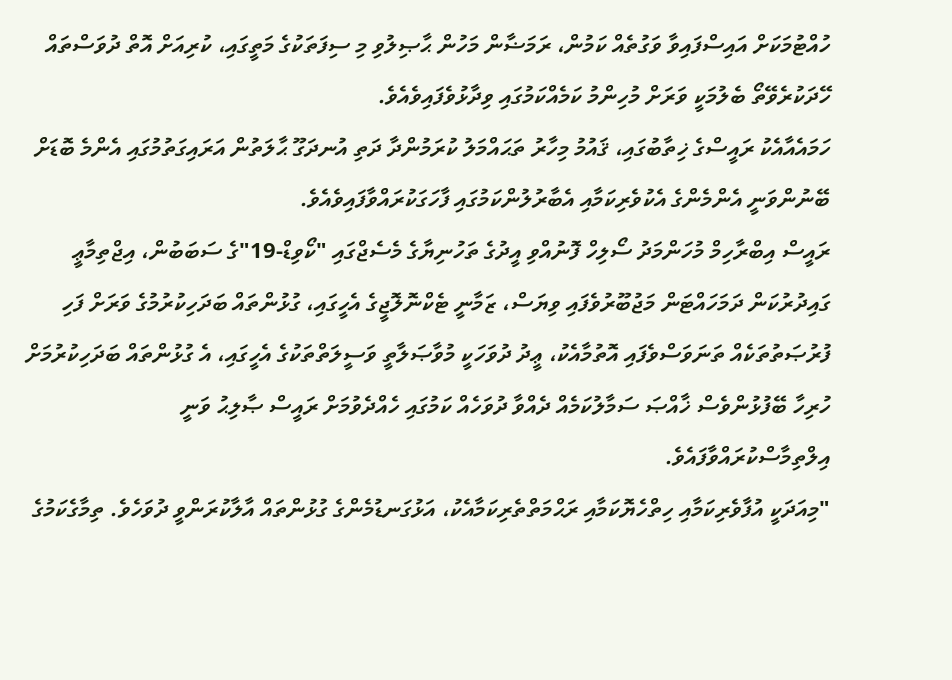ހުއްޓުމަކަށް އައިސްފައިވާ ވަގުތެއް ކަމުން، ރަމަޟާން މަހުން ޙާޞިލުވި މި ސިފަތަކުގެ މަތީގައި، ކުރިއަށް އޮތް ދުވަސްތައް ހޭދަކުރެވޭތޯ ބެލުމަކީ ވަރަށް މުހިންމު ކަމެއްކަމުގައި ވިދާޅުވެފައިވެއެވެ.
ހަމައެއާއެކު ރައީސްގެ ޚިތާބުގައި، ޤައުމު މިހާރު ތަޙައްމަލު ކުރަމުންދާ ދަތި އުނދަގޫ ޙާލަތުން އަރައިގަތުމުގައި އެންމެ ބޮޑަށް ބޭނުންވަނީ އެންމެންގެ އެކުވެރިކަމާއި އެބާރުލުންކަމުގައި ފާހަގަކުރައްވާފައިވެއެވެ.
ރައީސް އިބްރާހިމް މުހަންމަދު ސޯލިހް ފޮނުއްވި އީދުގެ ތަހުނިޔާގެ މެސެޖްގައި "ކޯވިޑް-19"ގެ ސަބަބުން، އިޖްތިމާޢީ ގައިދުރުކަން ދަމަހައްޓަން މަޖުބޫރުވެފައި ވިޔަސް، ޒަމާނީ ޓެކްނޮލޮޖީގެ އެހީގައި، ގުޅުންތައް ބަދަހިކުރުމުގެ ވަރަށް ފަހި ފުރުޞަތުތަކެއް ތަނަވަސްވެފައި އޮތުމާއެކު، ޢީދު ދުވަހަކީ މުވާޞަލާތީ ވަސީލަތްތަކުގެ އެހީގައި، އެ ގުޅުންތައް ބަދަހިކުރުމަށް ހުރިހާ ބޭފުޅުންވެސް ޚާއްޞަ ސަމާލުކަމެއް ދެއްވާ ދުވަހެއް ކަމުގައި ހެއްދެވުމަށް ރައީސް ޞާލިޙު ވަނީ އިލްތިމާސްކުރައްވާފައެވެ.
"މިއަދަކީ އުފާވެރިކަމާއި ހިތްހެޔޮކަމާއި ރަޙްމަތްތެރިކަމާއެކު، އަޅުގަނޑުމެންގެ ގުޅުންތައް އާލާކުރަންވީ ދުވަހެވެ. ތިމާގެކަމުގެ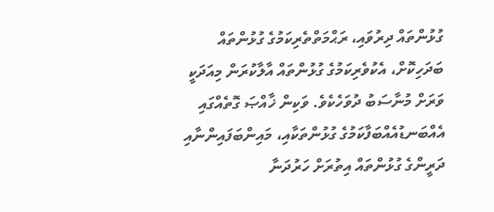ގުޅުންތައް ދިރުވައި، ރަޙްމަތްތެރިކަމުގެ ގުޅުންތައް ބަދަހިކޮށް، އެކުވެރިކަމުގެ ގުޅުންތައް އާލާކުރަން މިއަދަކީ ވަރަށް މުނާސަބު ދުވަހެކެވެ. ވަކިން ޚާއްޞަ ގޮތެއްގައި އެއްބަނޑުއެއްބަފާކަމުގެ ގުޅުންތަކާއި، މައިންބަފައިންނާއި ދަރީންގެ ގުޅުންތައް އިތުރަށް ހަރުދަނާ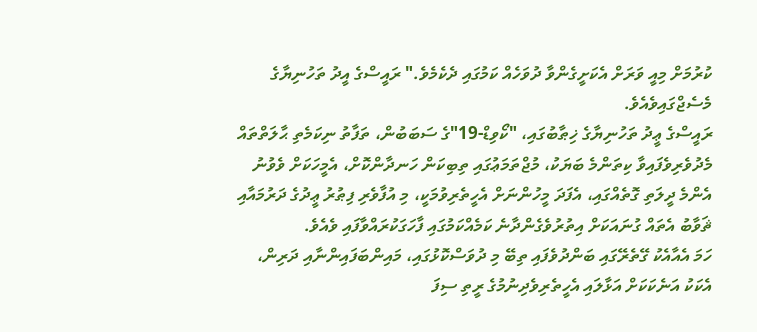ކުރުމަށް މިއީ ވަރަށް އެކަށީގެންވާ ދުވަހެއް ކަމުގައި ދެކެމެވެ." ރައީސްގެ އީދު ތަހުނިޔާގެ މެސެޖްގައިވެއެވެ.
ރައީސްގެ ޢީދު ތަހުނިޔާގެ ޚިޠާބުގައި، "ކޯވިޑް-19"ގެ ސަބަބުން، ތަފާތު ނިކަމެތި ޙާލަތްތައް މެދުވެރިވެފައިވާ ކިތަންމެ ބަޔަކު، މުޖްތަމަޢުގައި ތިބިކަން ހަނދާންކޮށް، އެމީހަކަށް ވެވުނު އެންމެ ދީލަތި ގޮތެއްގައި، އެފަދަ މީހުންނަށް އެހީތެރިވުމަކީ، މި އުފާވެރި ފިޠުރު ޢީދުގެ ދަރުމައާއި ޘަވާބު އެތައް ގުނައަކަށް އިތުރުވެގެންދާނެ ކަމެއްކަމުގައި ފާހަގަކުރައްވާފައި ވެއެވެ.
ހަމަ އެއާއެކު ގޭތެރޭގައި ބަންދުވެފައި ތިބޭ މި ދުވަސްކޮޅުގައި، މައިންބަފައިންނާއި ދަރިން، އެކަކު އަނެކަކަށް އަޅާލައި އެހީތެރިވެދިނުމުގެ ރީތި ސިފަ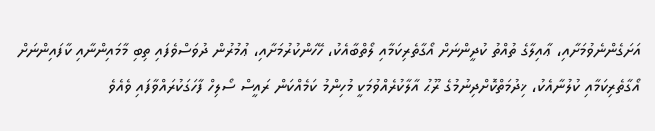އަށަގެންނެވުމަށާއި، ޢާއިލާގެ ތުއްތު ކުދީންނަށް އޯގާތެރިކަމާއި ލޯތްބާއެކު، ހޭހަންކުރުމަށާއި، ޢުމުރުން ދުވަސްވެފައި ތިބި މާމައިންނާއި ކާފައިންނަށް އޯގާތެރިކަމާއި ކުލުނާއެކު، ޚިދުމަތްކޮށްދިނުމުގެ ރޫޙު އާލާކުރެއްވުމަކީ މުހިންމު ކަމެއްކަން ރައީސް ސޯލިހް ފާހަގަކުރައްވާފައި ވެއެވެ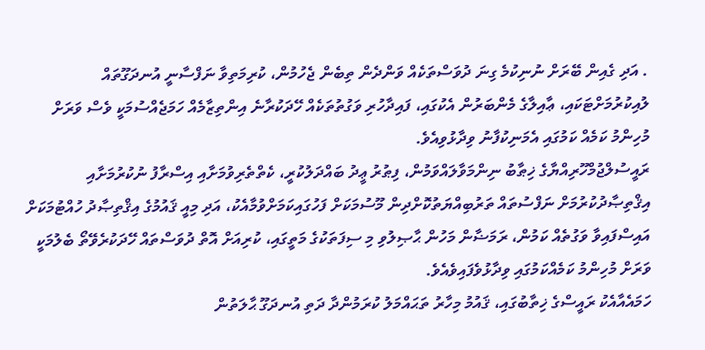. އަދި ގެއިން ބޭރަށް ނުނިކުމެ ގިނަ ދުވަސްތަކެއް ވަންދެން ތިބެން ޖެހުމުން، ކުރިމަތިވާ ނަފްސާނީ އުނދަގޫތައް ލުއިކުރުމަށްޓަކައި، ޢާއިލާގެ މެންބަރުން އެކުގައި، ފައިދާހުރި ވަގުތުތަކެއް ހޭދަކުރާނެ އިންތިޒާމެއް ހަމަޖެއްސުމަކީ ވެސް ވަރަށް މުހިންމު ކަމެއް ކަމުގައި އެމަނިކުފާނު ވިދާޅުވިއެވެ.
ރައީސުލްޖުމްހޫރިއްޔާގެ ޚިޠާބު ނިންމަވާލައްވަމުން، ފިޠުރު ޢީދު ބައްދަލުކުރީ، ކެތްތެރިވުމަށާއި އިސްރާފު ނުކުރުމަށާއި އިޤްތިޞާދުކުރުމަށް ނަފްސުތައް ތަރުބިއްޔަތުކޮށްދިން މޫސުމަކަށް ފަހުގައިކަމަށްވުމާއެކު، އަދި މިއީ ޤައުމުގެ އިޤްތިޞާދު ހުއްޓުމަކަށް އައިސްފައިވާ ވަގުތެއް ކަމުން، ރަމަޟާން މަހުން ޙާޞިލުވި މި ސިފަތަކުގެ މަތީގައި، ކުރިއަށް އޮތް ދުވަސްތައް ހޭދަކުރެވޭތޯ ބެލުމަކީ ވަރަށް މުހިންމު ކަމެއްކަމުގައި ވިދާޅުވެފައިވެއެވެ.
ހަމައެއާއެކު ރައީސްގެ ޚިތާބުގައި، ޤައުމު މިހާރު ތަޙައްމަލު ކުރަމުންދާ ދަތި އުނދަގޫ ޙާލަތުން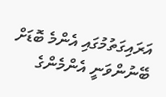އަރައިގަތުމުގައި އެންމެ ބޮޑަށް ބޭނުންވަނީ އެންމެންގެ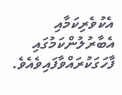އެކުވެރިކަމާއި އެބާރުލުންކަމުގައި ފާހަގަކުރައްވާފައިވެއެވެ.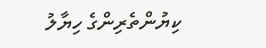ކިޔުންތެރިންގެ ހިޔާލު